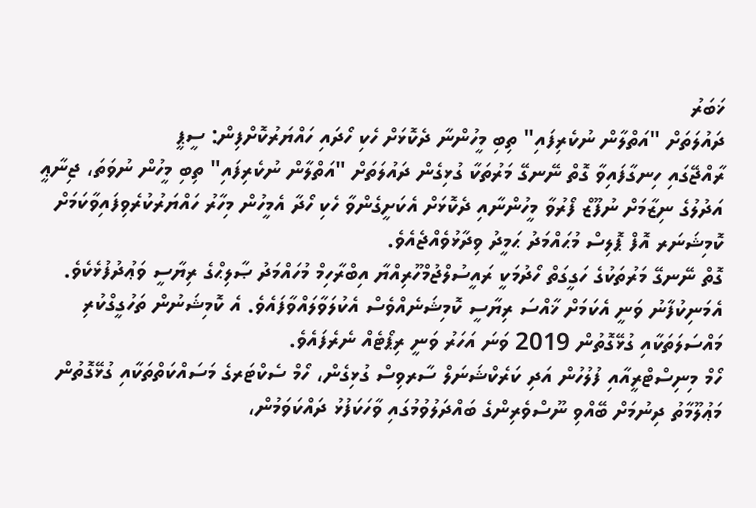ޚަބަރު
ދައުލަތަށް "އަތްލާން ނުކެރިފައި" ތިބި މީހުންނާ ދެކޮޅަށް ހެކި ހޯދައި ހައްޔަރުކޮށްފިން: ސީޕީ
ރާއްޖޭގައި ހިނގާފައިވާ ގޮތް ނޭނގޭ މަރުތަކާ ގުޅިގެން ދައުލަތަށް "އަތްލާން ނުކެރިފައި" ތިބި މީހުން ނުވަތަ، ޖިނާޢީ އަދުލުގެ ނިޒާމަށް ނުފޫޒް ފޯރުވާ މީހުންނާއި ދެކޮޅަށް އެކަށީގެންވާ ހެކި ހޯދާ އެމީހުން މިހާރު ހައްޔަރުކުރެވިފައިވާކަމަށް ކޮމިޝަނަރ އޮފް ޕޮލިސް މުޙައްމަދު ޙަމީދު ވިދާޅުވެއްޖެއެވެ.
ގޮތް ނޭނގޭ މަރުތަކުގެ ހަގީގަތް ހޯދުމަކީ ރައީސުލްޖުމްހޫރިއްޔާ އިބްރާހިމް މުހައްމަދު ޞާލިޙްގެ ރިޔާސީ ވަޢުދުފުޅެކެވެ. އެމަނިކުފާނު ވަނީ އެކަމަށް ޚާއްސަ ރިޔާސީ ކޮމިޝަނެއްވެސް އެކުލަވާލައްވާފައެވެ. އެ ކޮމިޝަނުން ތަހުގީގްކުރި މައްސަލަތަކާއި ގުޅޭގޮތުން 2019 ވަނަ އަހަރު ވަނީ ރިޕޯޓެއް ނެރެފައެވެ.
ހޯމް މިނިސްޓްރީއާއި ފުލުހުން އަދި ކަރެކްޝަނަލް ސާރވިސް ގުޅިގެން، ހޯމް ސެކްޓަރގެ މަސައްކަތްތަކާއި ގުޅޭގޮތުން މަޢުލޫމާތު ދިނުމަށް ބޭއްވި ނޫސްވެރިންގެ ބައްދަލުވުމުގައި ވާހަކަފުޅު ދައްކަވަމުން،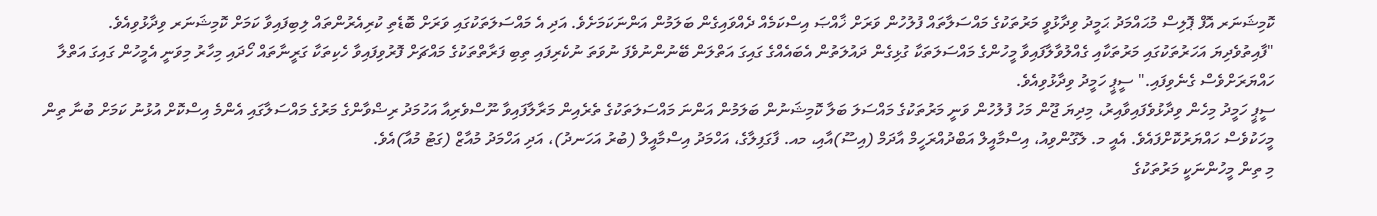ކޮމިޝަނަރ އޮފް ޕޮލިސް މުޙައްމަދު ޙަމީދު ވިދާޅުވީ މަރުތަކުގެ މައްސަލާތައް ފުލުހުން ވަރަށް ޚާއްޞަ އިސްކަމެއް ދެއްވައިގެން ބަލަމުން އަންނަކަމަށެވެ. އަދި އެ މައްސަލަތަކުގައި ވަރަށް ބޮޑެތި ކުރިއެރުންތައް ލިބިފައިވާ ކަމަށް ކޮމިޝަނަރ ވިދާޅުވިއެވެ.
"ފާއިތުވެދިޔަ އަހަރުތަކުގައި މަރުތަކާއި ގެއްލުވާލާފައިވާ މީހުންގެ މައްސަލަތަކާ ގުޅިގެން ދައުލަތުން އެބައެއްގެ ގައިގަ އަތްލަން ބޭނުންނުވެފަ ނުވަތަ ނުކެރިފައި ތިބި ފަރާތްތަކުގެ މައްޗަށް ފޮރުވިފައިވާ ހެކިތަކާ ގަރީނާތައް ހޯދައި މިހާރު މިވަނީ އެމީހުން ގައިގަ އަތްލާ ހައްޔަރަށްވެސް ގެނެވިފައި." ސީޕީ ހަމީދު ވިދާޅުވިއެވެ.
ސީޕީ ހަމީދު މިހެން ވިދާޅުވެފައިވާއިރު، މިދިޔަ ޖޫން މަހު ފުލުހުން ވަނީ މަރުތަކުގެ މައްސަލަ ބަލާ ކޮމިޝަނުން ބަލަމުން އަންނަ މައްސަލަތަކުގެ ތެރެއިން މަރާލާފައިވާ ނޫސްވެރިއާ އަހުމަދު ރިޟްވާންގެ މަރުގެ މައްސަލާގައި އެންމެ އިސްކޮށް އުޅުނު ކަމަށް ބުނާ ތިން މީހަކުވެސް ހައްޔަރުކޮށްފައެވެ. އެއީ މ. ލެގޫންވިއު، އިސްމާއީލް އަބްދުއްރަހީމް އާދަމް (އިސޫ)އާއި، މއ. ފާގަފިލާގެ، އަހްމަދު އިސްމާއީލް (ބުރު އަހަނދު)، އަދި އަހްމަދު މުއާޒް (ގަޓު މުއާ)އެވެ.
މި ތިން މީހުންނަކީ މަރުތަކުގެ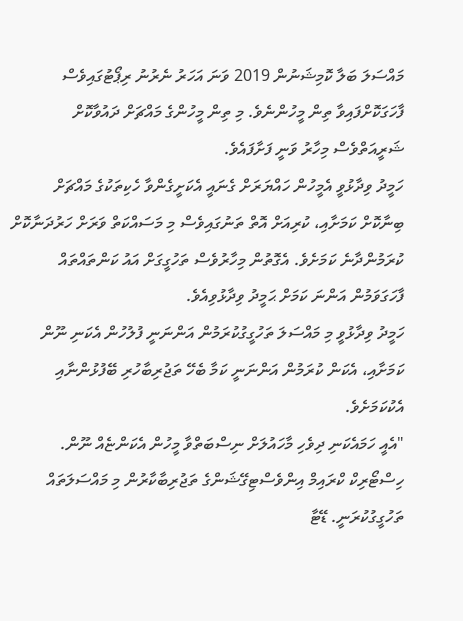މައްސަލަ ބަލާ ކޮމިޝަނުން 2019 ވަނަ އަހަރު ނެރުނު ރިޕޯޓުގައިވެސް ފާހަގަކޮށްފައިވާ ތިން މީހުންނެވެ. މި ތިން މީހުންގެ މައްޗަށް ދައުވާކޮށް ޝަރީއަތްވެސް މިހާރު ވަނީ ފަށާފައެވެ.
ހަމީދު ވިދާޅުވީ އެމީހުން ހައްޔަރަށް ގެނައީ އެކަށީގެންވާ ހެކިތަކުގެ މައްޗަށް ބިނާކޮށް ކަމަށާއި، ކުރިއަށް އޮތް ތަނުގައިވެސް މި މަސައްކަތް ވަރަށް ހަރުދަނާކޮށް ކުރަމުންދާނެ ކަމަށެވެ. އެގޮތުން މިހާރުވެސް ތަހުގީގަށް އައު ކަންތައްތައް ފާހަގަވަމުން އަންނަ ކަމަށް ޙަމީދު ވިދާޅުވިއެވެ.
ހަމީދު ވިދާޅުވީ މި މައްސަލަ ތަހުގީގުކުރަމުން އަންނަނީ ފުލުހުން އެކަނި ނޫން ކަމަށާއި، އެކަން ކުރަމުން އަންނަނީ ކަމާ ބެހޭ ތަޖުރިބާހުރި ބޭފުޅުންނާއި އެކުކަމަށެވެ.
"އެއީ ހަމައެކަނި ދިވެހި މާހައުލަށް ނިސްބަތްވާ މީހުން އެކަންޏެއް ނޫން. ހިސްޓޯރިކް ކްރައިމް އިންވެސްޓިގޭޝަންގެ ތަޖުރިބާކާރުން މި މައްސަލަތައް ތަހުގީގުކުރަނީ. ޑޭޓާ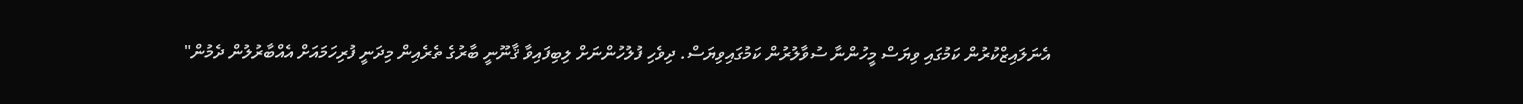އެނަލައިޒްކުރުން ކަމުގައި ވިޔަސް މީހުންނާ ސުވާލުރުން ކަމުގައިވިޔަސް. ދިވެހި ފުލުހުންނަށް ލިބިފައިވާ ޤާނޫނީ ބާރުގެ ތެރެއިން މިދަނީ ފުރިހަމައަށް އެއްބާރުލުން ދެމުން"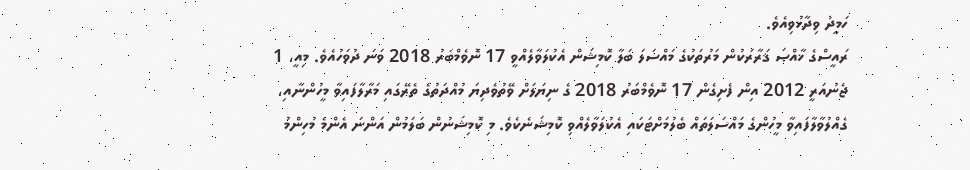ހަމީދު ވިދާޅުވިއެވެ.
ރައީސްގެ ޚާއްޞަ ޤަރާރަކުން މަރުތަކުގެ މައްސަލަ ބަލާ ކޮމިޝަން އެކުލަވާލެއްވީ 17 ނޮވެމްބަރު 2018 ވަނަ ދުވަހުއެވެ. މިއީ، 1 ޖެނުއަރީ 2012 އިން ފެށިގެން 17 ނޮވެމްބަރު 2018 ގެ ނިޔަލަށް ވޭތުވެދިޔަ މުއްދަތުގެ ތެރޭގައި މަރާލާފައިވާ މީހުންނާއި، ގެއްލުވާލާފައިވާ މީހުންގެ މައްސަލަތައް ބެލުމަށްޓަކައި އެކުލަވާލެއްވި ކޮމިޝަނެކެވެ. މި ކޮމިޝަނުން ބަލަމުން އަންނަ އެންމެ މުހިންމު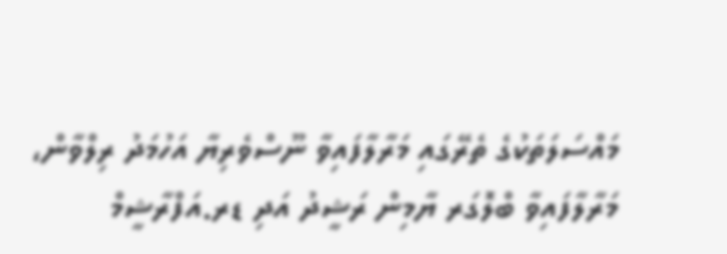މައްސަލަތަކުގެ ތެރޭގައި މަރާލާފައިވާ ނޫސްވެރިޔާ އަހުމަދު ރިލްވާން، މަރާލާފައިވާ ބްލޮގަރ ޔާމިން ރަޝީދު އަދި ޑރ.އަފްރާޝީމް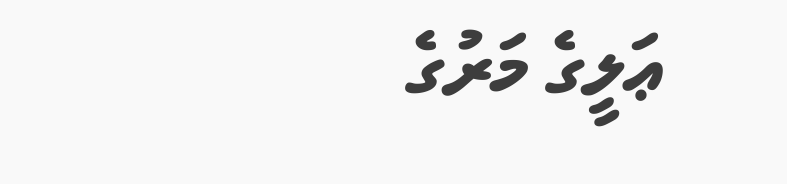ޢަލީގެ މަރުގެ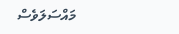މައްސަލަވެސް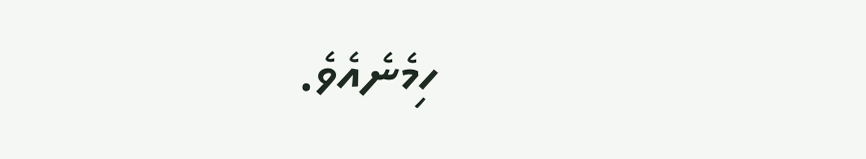ހިމެނެއެވެ.